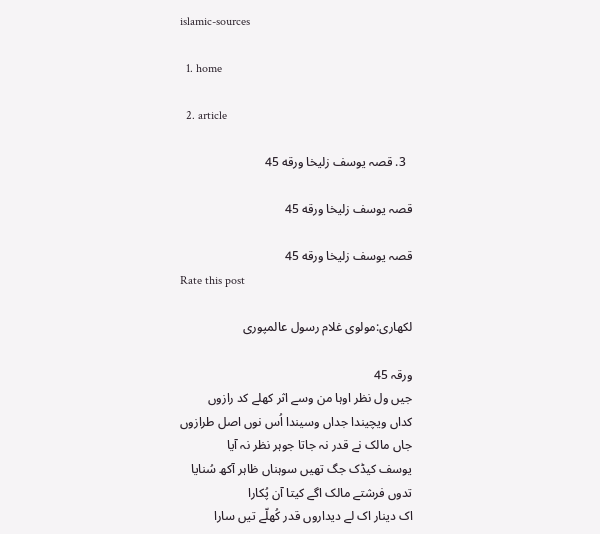islamic-sources

  1. home

  2. article

  3. قصہ یوسف زلیخا ورقه 45

قصہ یوسف زلیخا ورقه 45

قصہ یوسف زلیخا ورقه 45
Rate this post

لکهاری:مولوی غلام رسول عالمپوری

ورقہ 45
جیں ول نظر اوہا من وسے اثر کھلے کد رازوں
کداں ویچیندا جداں وسیندا اُس نوں اصل طرازوں
جاں مالک نے قدر نہ جاتا جوہر نظر نہ آیا
یوسف کیڈک جگ تھیں سوہناں ظاہر آکھ سُنایا
تدوں فرشتے مالک اگے کیتا آن پُکارا
اک دینار اک لے دیداروں قدر کُھلّے تیں سارا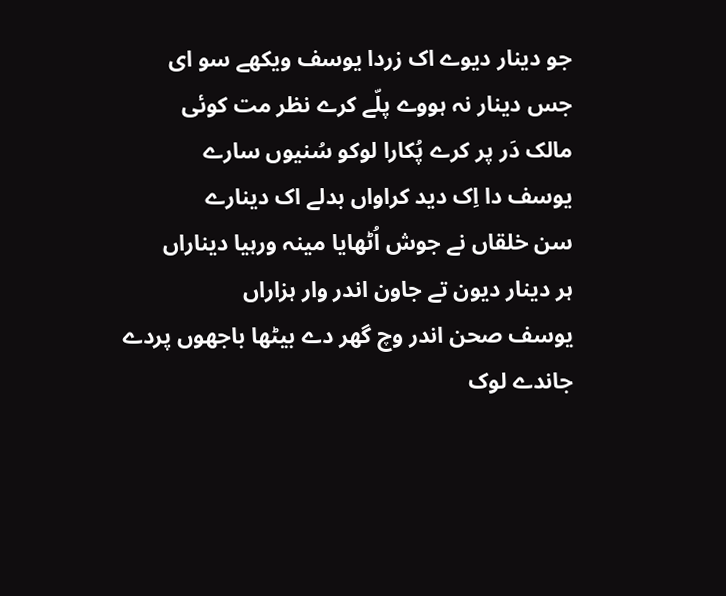جو دینار دیوے اک زردا یوسف ویکھے سو ای
جس دینار نہ ہووے پلّے کرے نظر مت کوئی
مالک دَر پر کرے پُکارا لوکو سُنیوں سارے
یوسف دا اِک دید کراواں بدلے اک دینارے
سن خلقاں نے جوش اُٹھایا مینہ ورہیا دیناراں
ہر دینار دیون تے جاون اندر وار ہزاراں
یوسف صحن اندر وچ گھر دے بیٹھا باجھوں پردے
جاندے لوک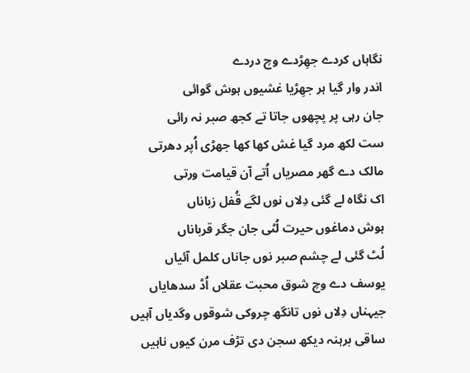نگاہاں کردے جھِڑدے وچ دردے
اندر وار گیا ہر جھِڑیا غشیوں ہوش گوائی
جان رہی پر پچھوں جاتا تے کجھ صبر نہ رائی
ست لکھ مرد گیا غش کھا کھا جھڑی اُپر دھرتی
مالک دے گھر مصریاں اُتے آن قیامت ورتی
اک نگاہ لے گئی دِلاں نوں لگے قُفل زباناں
ہوش دماغوں حیرت لُٹی جان جگر قرباناں
لُٹ گئی لے چشم صبر نوں جاناں کلمل آئیاں
یوسف دے وچ شوق محبت عقلاں اُڈ سدھایاں
جیہناں دِلاں نوں تانگھ چروکی شوقوں وگدیاں آہیں
ساقی برہنہ دیکھ سجن دی تڑف مرن کیوں ناہیں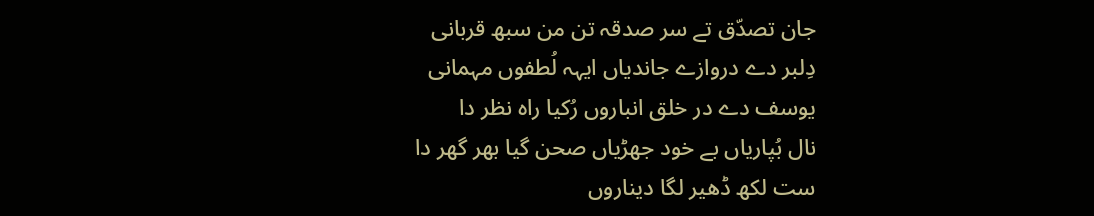جان تصدّق تے سر صدقہ تن من سبھ قربانی
دِلبر دے دروازے جاندیاں ایہہ لُطفوں مہمانی
یوسف دے در خلق انباروں رُکیا راہ نظر دا
نال بُپاریاں بے خود جھڑیاں صحن گیا بھر گھر دا
ست لکھ ڈھیر لگا دیناروں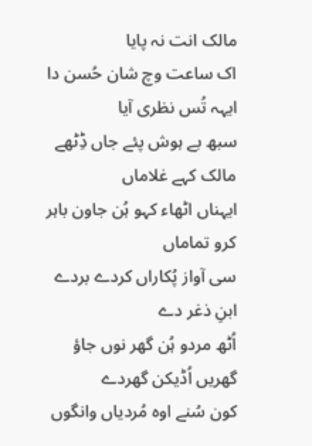مالک انت نہ پایا
اک ساعت وچ شان حُسن دا ایہہ تُس نظری آیا
سبھ بے ہوش پئے جاں ڈِٹھے مالک کہے غلاماں
ایہناں اٹھاء کہو ہُن جاون باہر کرو تماماں
سی آواز پُکاراں کردے بردے ابنِ ذغر دے
اُٹھ مردو ہُن گھر نوں جاؤ گھریں اُڈیکن گھردے
کون سُنے اوہ مُردیاں وانگوں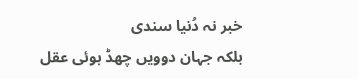خبر نہ دُنیا سندی
بلکہ جہان دوویں چھڈ ہوئی عقل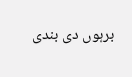برہوں دی بندی